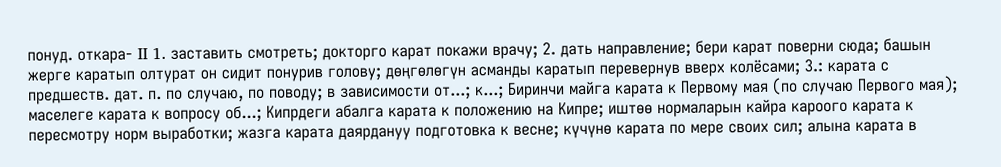понуд. откара- II 1. заставить смотреть; докторго карат покажи врачу; 2. дать направление; бери карат поверни сюда; башын жерге каратып олтурат он сидит понурив голову; дөңгөлөгүн асманды каратып перевернув вверх колёсами; 3.: карата с предшеств. дат. п. по случаю, по поводу; в зависимости от...; к...; Биринчи майга карата к Первому мая (по случаю Первого мая); маселеге карата к вопросу об...; Кипрдеги абалга карата к положению на Кипре; иштөө нормаларын кайра кароого карата к пересмотру норм выработки; жазга карата даярдануу подготовка к весне; күчүнө карата по мере своих сил; алына карата в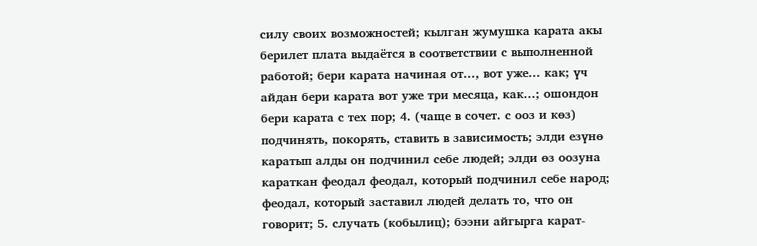силу своих возможностей; кылган жумушка карата акы берилет плата выдаётся в соответствии с выполненной работой; бери карата начиная от..., вот уже... как; үч айдан бери карата вот уже три месяца, как...; ошондон бери карата с тех пор; 4. (чаще в сочет. с ооз и көз) подчинять, покорять, ставить в зависимость; элди езүнө каратып алды он подчинил себе людей; элди өз оозуна караткан феодал феодал, который подчинил себе народ; феодал, который заставил людей делать то, что он говорит; 5. случать (кобылиц); бээни айгырга карат-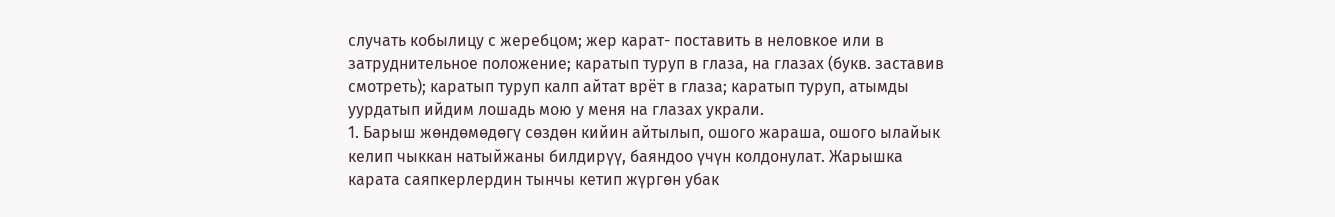случать кобылицу с жеребцом; жер карат- поставить в неловкое или в затруднительное положение; каратып туруп в глаза, на глазах (букв. заставив смотреть); каратып туруп калп айтат врёт в глаза; каратып туруп, атымды уурдатып ийдим лошадь мою у меня на глазах украли.
1. Барыш жөндөмөдөгү сөздөн кийин айтылып, ошого жараша, ошого ылайык келип чыккан натыйжаны билдирүү, баяндоо үчүн колдонулат. Жарышка карата саяпкерлердин тынчы кетип жүргөн убак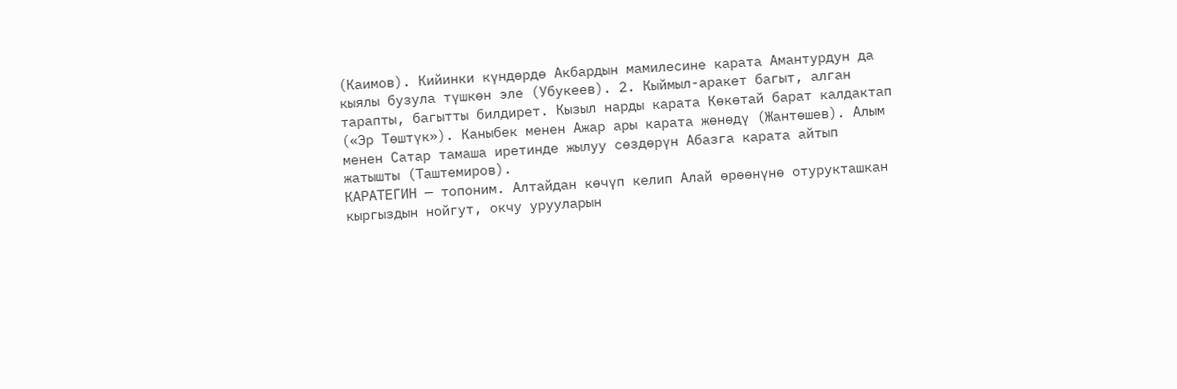(Каимов). Кийинки күндөрдө Акбардын мамилесине карата Амантурдун да кыялы бузула түшкөн эле (Убукеев). 2. Кыймыл-аракет багыт, алган тарапты, багытты билдирет. Кызыл нарды карата Көкөтай барат калдактап («Эр Төштүк»). Каныбек менен Ажар ары карата жөнөдү (Жантөшев). Алым менен Сатар тамаша иретинде жылуу сөздөрүн Абазга карата айтып жатышты (Таштемиров).
КАРАТЕГИН — топоним. Алтайдан көчүп келип Алай өрөөнүнө отурукташкан кыргыздын нойгут, окчу урууларын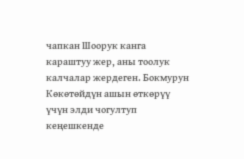чапкан Шоорук канга караштуу жер, аны тоолук калчалар жердеген. Бокмурун Көкөтөйдүн ашын өткөрүү үчүн элди чогултуп кеңешкенде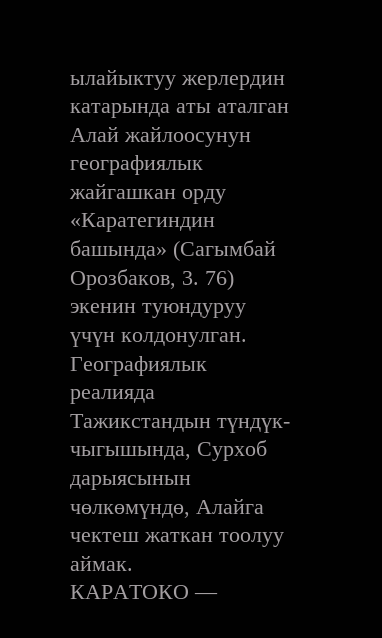ылайыктуу жерлердин катарында аты аталган Алай жайлоосунун географиялык жайгашкан орду «Каратегиндин башында» (Сагымбай Орозбаков, 3. 76) экенин туюндуруу үчүн колдонулган. Географиялык реалияда Тажикстандын түндүк-чыгышында, Сурхоб дарыясынын чөлкөмүндө, Алайга чектеш жаткан тоолуу аймак.
КАРАТОКО —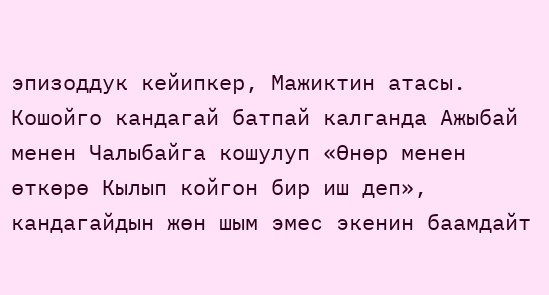эпизоддук кейипкер, Мажиктин атасы. Кошойго кандагай батпай калганда Ажыбай менен Чалыбайга кошулуп «Өнөр менен өткөрө Кылып койгон бир иш деп», кандагайдын жөн шым эмес экенин баамдайт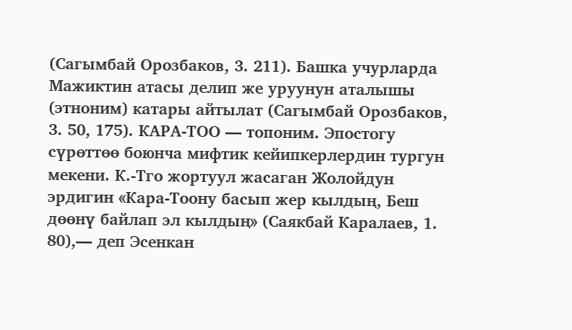(Сагымбай Орозбаков, 3. 211). Башка учурларда Мажиктин атасы делип же уруунун аталышы (этноним) катары айтылат (Сагымбай Орозбаков, 3. 50, 175). КАРА-ТОО — топоним. Эпостогу сүрөттөө боюнча мифтик кейипкерлердин тургун мекени. К.-Тго жортуул жасаган Жолойдун эрдигин «Кара-Тоону басып жер кылдың, Беш дөөнү байлап эл кылдың» (Саякбай Каралаев, 1. 80),— деп Эсенкан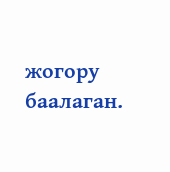жогору баалаган.